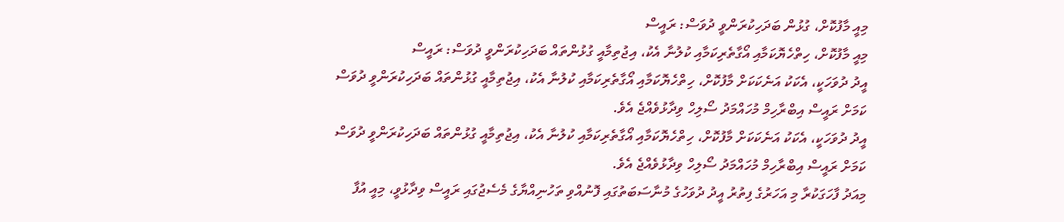މިއީ މާފުކޮށް، ގުޅުން ބަދަހިކުރަންވީ ދުވަސް: ރައީސް
މިއީ މާފުކޮށް، ހިތްހެޔޮކަމާއި އޯގާތެރިކަމާއި ކުލުނާ އެކު، އިޖުތިމާއީ ގުޅުންތައް ބަދަހިކުރަންވީ ދުވަސް: ރައީސް
އީދު ދުވަހަކީ، އެކަކު އަނެކަކަށް މާފުކޮށް، ހިތްހެޔޮކަމާއި އޯގާތެރިކަމާއި ކުލުނާ އެކު، އިޖުތިމާއީ ގުޅުންތައް ބަދަހިކުރަންވީ ދުވަސް ކަމަށް ރައީސް އިބްރާހިމް މުހައްމަދު ސޯލިހް ވިދާޅުވެއްޖެ އެވެ.
އީދު ދުވަހަކީ، އެކަކު އަނެކަކަށް މާފުކޮށް، ހިތްހެޔޮކަމާއި އޯގާތެރިކަމާއި ކުލުނާ އެކު، އިޖުތިމާއީ ގުޅުންތައް ބަދަހިކުރަންވީ ދުވަސް ކަމަށް ރައީސް އިބްރާހިމް މުހައްމަދު ސޯލިހް ވިދާޅުވެއްޖެ އެވެ.
މިއަދު ފާހަގަކުރާ މި އަހަރުގެ ފިތުރު އީދު ދުވަހުގެ މުނާސަބަތުގައި ފޮނުއްވި ތަހުނިއްޔާގެ މެސެޖުގައި ރައީސް ވިދާޅުވީ، މިއީ އުފާ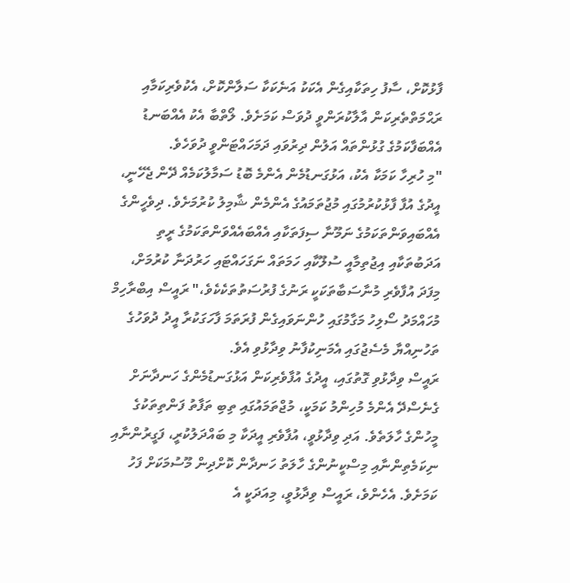ފާޅުކޮށް، ސާފު ހިތަކާއިގެން އެކަކު އަނެކަކާ ސަލާންކޮށް، އެކުވެރިކަމާއި ރަޙްމަތްތެރިކަން އާލާކުރަންވީ ދުވަސް ކަމަށެވެ. ލޯތްބާ އެކު އެއްބަނޑު އެއްބަފާކަމުގެ ގުޅުންތައް އަލުން ދިރުވައި ދަމަހައްޓަންވީ ދުވަހެވެ.
"މި ހުރިހާ ކަމަކާ އެކު، އަޅުގަނޑުމެން އެންމެ ބޮޑު ސަމާލުކަމެއް ދޭން ޖެހޭނީ، އީދުގެ އުފާ ފާޅުކުރުމުގައި މުޖުތަމައުގެ އެންމެން ޝާމިލު ކުރުމަށެވެ. ދިވެހީންގެ އެއްބައިވަންތަކަމުގެ ނަމޫނާ ސިފަތަކާއި އެއްބައެއްވަންތަކަމުގެ ރީތި އަދަބުތަކާއި އިޖުތިމާއީ ސުލޫކާއި ހަމަތައް ނަގަހައްޓައި ހަރުދަނާ ކުރުމަށް، މިފަދަ އުފާވެރި މުނާސަބާތަކަކީ ރަނުގެ ފުރުސަތުތަކެކެވެ،" ރައީސް އިބްރާހިމް މުހައްމަދު ސޯލިހު މަގާމުގައި ހުންނަވައިގެން ފުރަތަމަ ފާހަގަކުރާ އީދު ދުވަހުގެ ތަހުނިއްޔާ މެސެޖުގައި އެމަނިކުފާނު ވިދާޅުވި އެވެ.
ރައީސް ވިދާޅުވި ގޮތުގައި، އީދުގެ އުފާވެރިކަން އަޅުގަނޑުމެންގެ ހަނދާނަށް ގެނެސްދޭ އެންމެ މުހިންމު ކަމަކީ، މުޖްތަމައުގައި ތިބި ތަފާތު ފަންތިތަކުގެ މީހުންގެ ހާލަތެވެ. އަދި ވިދާޅުވީ، އުފާވެރި އީދަކާ މި ބައްދަލުކުރީ، ފަގީރުންނާއި ނިކަމެތިންނާއި މިސްކީނުންގެ ހާލަތު ހަނދާން ކޮށްދިން މޫސުމަކަށް ފަހު ކަމަށެވެ. އެހެންވެ، ރައީސް ވިދާޅުވީ، މިއަދަކީ އެ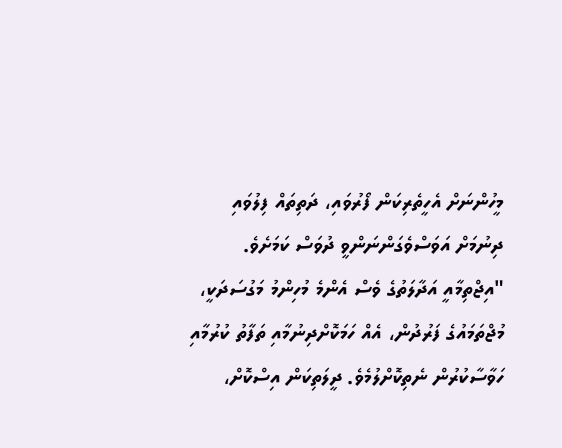މީހުންނަށް އެހީތެރިކަން ފޯރުވައި، ދަތިތައް ފިލުވައި ދިނުމަށް އަވަސްވެގަންނަންވީ ދުވަސް ކަމަށެވެ.
"އިޖްތިމާއީ އަދާލަތުގެ ވެސް އެންމެ މުހިންމު މަގުސަދަކީ، މުޖްތަމައުގެ ފަރުދުން، އެއް ހަމަކޮށްދިނުމާއި ތަފާތު ކުރުމާއި ހަވާސާކުރުން ނެތިކޮށްލުމެވެ. ދީލަތިކަން އިސްކޮށް،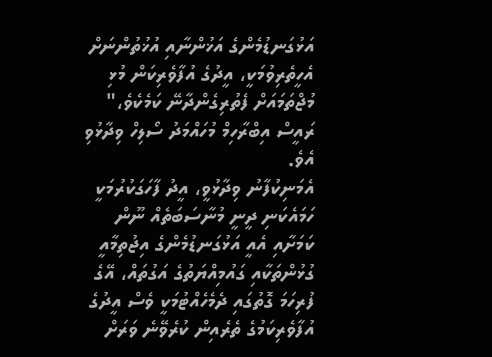އަޅުގަނޑުމެންގެ އަޚުންނާއި އުޚުތުންނަށް އެހީތެރިވުމަކީ، އީދުގެ އުފާވެރިކަން މުޅި މުޖްތަމައަށް ފެތުރިގެންދާނޭ ކަމެކެވެ،" ރައީސް އިބްރާހިމް މުހައްމަދު ސޯލިހް ވިދާޅުވި އެވެ.
އެމަނިކުފާނު ވިދާޅުވީ، އީދު ފާހަގަކުރުމަކީ ހަމައެކަނި ދީނީ މުނާސަބަތެއް ނޫން ކަމަށާއި އެއީ އަޅުގަނޑުމެންގެ އިޖުތިމާއީ ގުޅުންތަކާއި ގައުމިއްޔަތުގެ އަގުތައް، އޭގެ ފުރިހަމަ ގޮތުގައި ދެމެހެއްޓުމަކީ ވެސް އީދުގެ އުފާވެރިކަމުގެ ތެރެއިން ކުރެވޭނެ ވަރަށް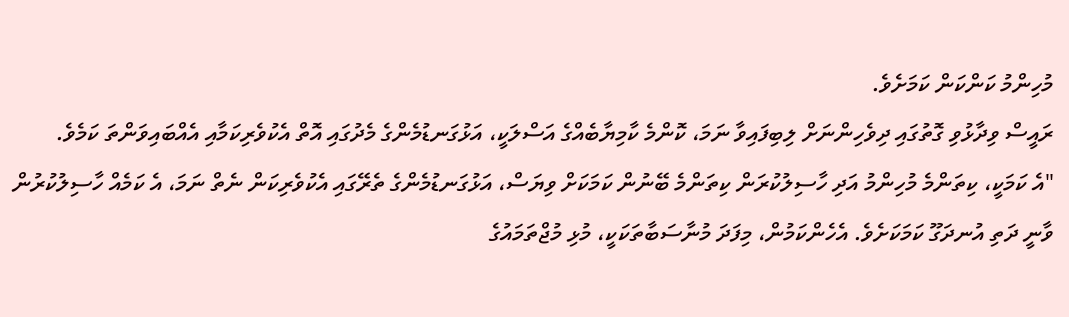މުހިންމު ކަންކަން ކަމަށެވެ.
ރައީސް ވިދާޅުވި ގޮތުގައި ދިވެހިންނަށް ލިބިފައިވާ ނަމަ، ކޮންމެ ކާމިޔާބެއްގެ އަސްލަކީ، އަޅުގަނޑުމެންގެ މެދުގައި އޮތް އެކުވެރިކަމާއި އެއްބައިވަންތަ ކަމެވެ.
"އެ ކަމަކީ، ކިތަންމެ މުހިންމު އަދި ހާސިލުކުރަން ކިތަންމެ ބޭނުން ކަމަކަށް ވިޔަސް، އަޅުގަނޑުމެންގެ ތެރޭގައި އެކުވެރިކަން ނެތް ނަމަ، އެ ކަމެއް ހާސިލުކުރުން ވާނީ ދަތި އުނދަގޫ ކަމަކަށެވެ. އެހެންކަމުން، މިފަދަ މުނާސަބާތަކަކީ، މުޅި މުޖްތަމައުގެ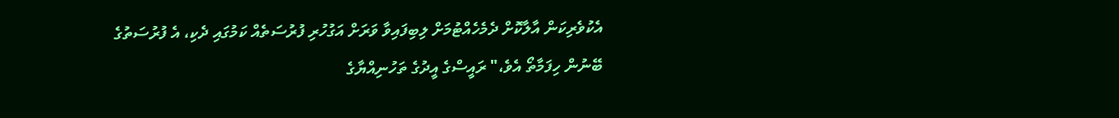އެކުވެރިކަން އާލާކޮށް ދެމެހެއްޓުމަށް ލިބިފައިވާ ވަރަށް އަގުހުރި ފުރުސަތެއް ކަމުގައި ދެކި، އެ ފުރުސަތުގެ ބޭނުން ހިފަމާތޯ އެވެ،" ރައީސްގެ އީދުގެ ތަހުނިއްޔާގެ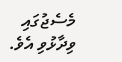މެސެޖުގައި ވިދާޅުވި އެވެ.